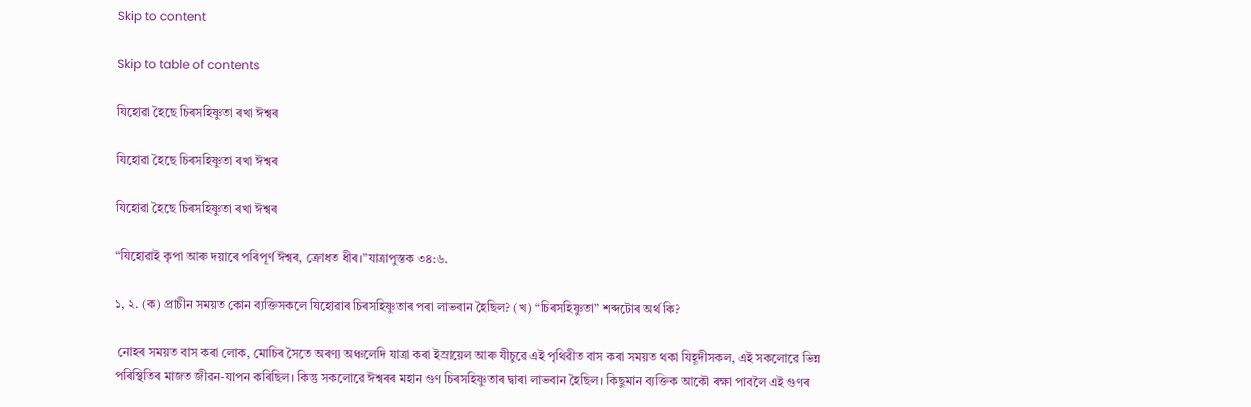Skip to content

Skip to table of contents

যিহোৱা হৈছে চিৰসহিষ্ণুতা ৰখা ঈশ্বৰ

যিহোৱা হৈছে চিৰসহিষ্ণুতা ৰখা ঈশ্বৰ

যিহোৱা হৈছে চিৰসহিষ্ণুতা ৰখা ঈশ্বৰ

“যিহোৱাই কৃপা আৰু দয়াৰে পৰিপূৰ্ণ ঈশ্বৰ, ক্ৰোধত ধীৰ।”যাত্ৰাপুস্তক ৩৪:৬.

১, ২. (ক) প্ৰাচীন সময়ত কোন ব্যক্তিসকলে যিহোৱাৰ চিৰসহিষ্ণুতাৰ পৰা লাভবান হৈছিল? (খ) “চিৰসহিষ্ণুতা” শব্দটোৰ অৰ্থ কি?

 নোহৰ সময়ত বাস কৰা লোক, মোচিৰ সৈতে অৰণ্য অঞ্চলেদি যাত্ৰা কৰা ইস্ৰায়েল আৰু যীচুৱে এই পৃথিৱীত বাস কৰা সময়ত থকা যিহূদীসকল, এই সকলোৱে ভিন্ন পৰিস্থিতিৰ মাজত জীৱন-যাপন কৰিছিল। কিন্তু সকলোৱে ঈশ্বৰৰ মহান গুণ চিৰসহিষ্ণুতাৰ দ্বাৰা লাভবান হৈছিল। কিছুমান ব্যক্তিক আকৌ ৰক্ষা পাবলৈ এই গুণৰ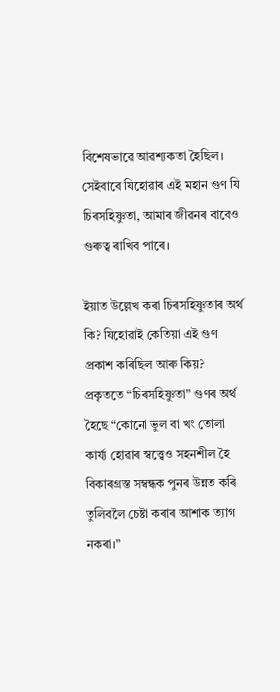বিশেষভাৱে আৱশ্যকতা হৈছিল। সেইবাবে যিহোৱাৰ এই মহান গুণ যি চিৰসহিষ্ণুতা, আমাৰ জীৱনৰ বাবেও গুৰুত্ব ৰাখিব পাৰে।

ইয়াত উল্লেখ কৰা চিৰসহিষ্ণুতাৰ অৰ্থ কি? যিহোৱাই কেতিয়া এই গুণ প্ৰকাশ কৰিছিল আৰু কিয়? প্ৰকৃততে “চিৰসহিষ্ণুতা” গুণৰ অৰ্থ হৈছে “কোনো ভুল বা খং তোলা কাৰ্য্য হোৱাৰ স্বত্ত্বেও সহনশীল হৈ বিকাৰগ্ৰস্ত সম্বন্ধক পুনৰ উন্নত কৰি তুলিবলৈ চেষ্টা কৰাৰ আশাক ত্যাগ নকৰা।”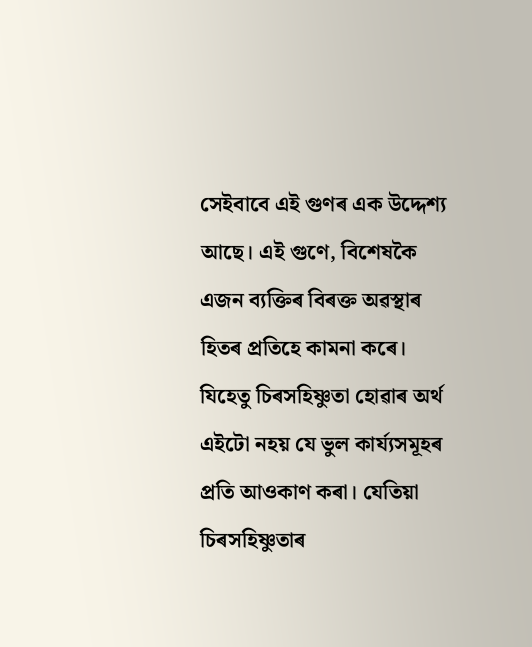সেইবাবে এই গুণৰ এক উদ্দেশ্য আছে। এই গুণে, বিশেষকৈ এজন ব্যক্তিৰ বিৰক্ত অৱস্থাৰ হিতৰ প্ৰতিহে কামনা কৰে। যিহেতু চিৰসহিষ্ণুতা হোৱাৰ অৰ্থ এইটো নহয় যে ভুল কাৰ্য্যসমূহৰ প্ৰতি আওকাণ কৰা। যেতিয়া চিৰসহিষ্ণুতাৰ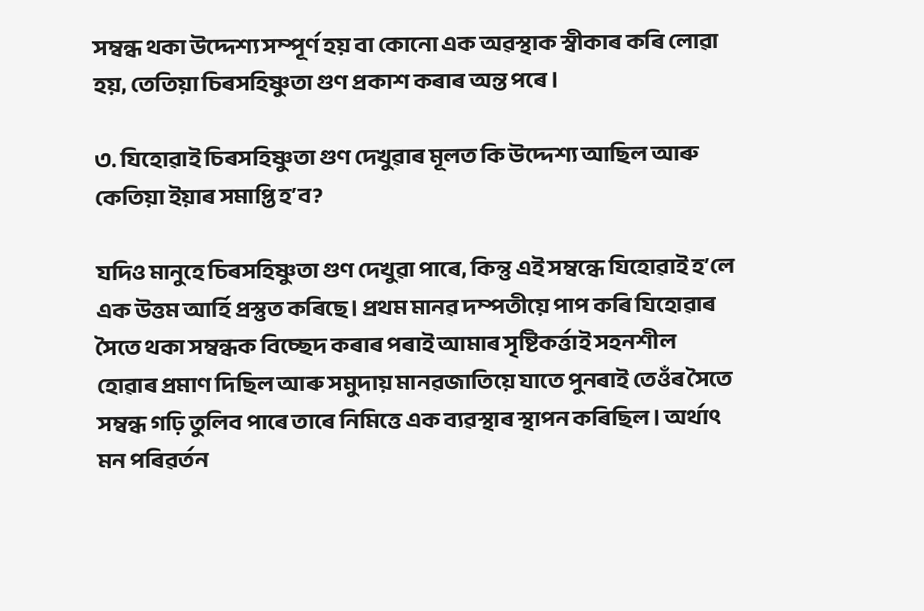সম্বন্ধ থকা উদ্দেশ্য সম্পূৰ্ণ হয় বা কোনো এক অৱস্থাক স্বীকাৰ কৰি লোৱা হয়, তেতিয়া চিৰসহিষ্ণুতা গুণ প্ৰকাশ কৰাৰ অন্ত পৰে।

৩. যিহোৱাই চিৰসহিষ্ণুতা গুণ দেখুৱাৰ মূলত কি উদ্দেশ্য আছিল আৰু কেতিয়া ইয়াৰ সমাপ্তি হʼব?

যদিও মানুহে চিৰসহিষ্ণুতা গুণ দেখুৱা পাৰে, কিন্তু এই সম্বন্ধে যিহোৱাই হʼলে এক উত্তম আৰ্হি প্ৰস্তুত কৰিছে। প্ৰথম মানৱ দম্পতীয়ে পাপ কৰি যিহোৱাৰ সৈতে থকা সম্বন্ধক বিচ্ছেদ কৰাৰ পৰাই আমাৰ সৃষ্টিকৰ্ত্তাই সহনশীল হোৱাৰ প্ৰমাণ দিছিল আৰু সমুদায় মানৱজাতিয়ে যাতে পুনৰাই তেওঁৰ সৈতে সম্বন্ধ গঢ়ি তুলিব পাৰে তাৰে নিমিত্তে এক ব্যৱস্থাৰ স্থাপন কৰিছিল। অৰ্থাৎ মন পৰিৱৰ্তন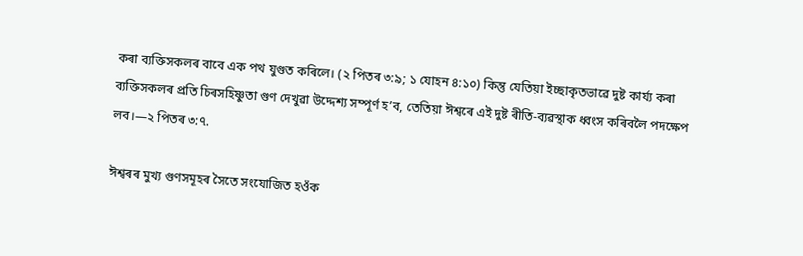কৰা ব্যক্তিসকলৰ বাবে এক পথ যুগুত কৰিলে। (২ পিতৰ ৩:৯; ১ যোহন ৪:১০) কিন্তু যেতিয়া ইচ্ছাকৃতভাৱে দুষ্ট কাৰ্য্য কৰা ব্যক্তিসকলৰ প্ৰতি চিৰসহিষ্ণুতা গুণ দেখুৱা উদ্দেশ্য সম্পূৰ্ণ হʼব, তেতিয়া ঈশ্বৰে এই দুষ্ট ৰীতি-ব্যৱস্থাক ধ্বংস কৰিবলৈ পদক্ষেপ লব।—২ পিতৰ ৩:৭.

ঈশ্বৰৰ মুখ্য গুণসমূহৰ সৈতে সংযোজিত হওঁক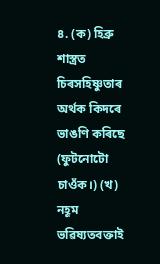৪. (ক) হিব্ৰু শাস্ত্ৰত চিৰসহিষ্ণুতাৰ অৰ্থক কিদৰে ভাঙণি কৰিছে (ফুটনোটো চাওঁক।) (খ) নহূম ভৱিষ্যতবক্তাই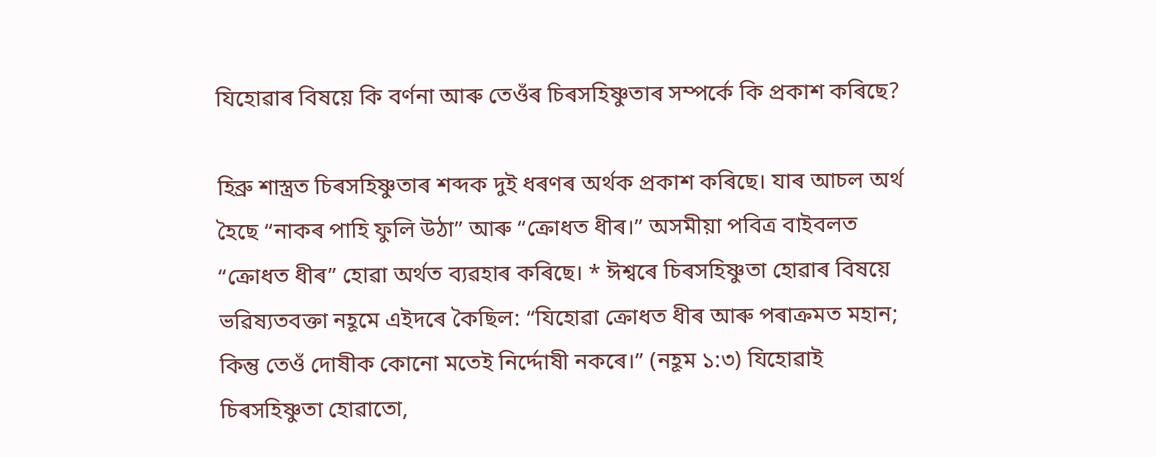যিহোৱাৰ বিষয়ে কি বৰ্ণনা আৰু তেওঁৰ চিৰসহিষ্ণুতাৰ সম্পৰ্কে কি প্ৰকাশ কৰিছে?

হিব্ৰু শাস্ত্ৰত চিৰসহিষ্ণুতাৰ শব্দক দুই ধৰণৰ অৰ্থক প্ৰকাশ কৰিছে। যাৰ আচল অৰ্থ হৈছে “নাকৰ পাহি ফুলি উঠা” আৰু “ক্ৰোধত ধীৰ।” অসমীয়া পবিত্ৰ বাইবলত “ক্ৰোধত ধীৰ” হোৱা অৰ্থত ব্যৱহাৰ কৰিছে। * ঈশ্বৰে চিৰসহিষ্ণুতা হোৱাৰ বিষয়ে ভৱিষ্যতবক্তা নহূমে এইদৰে কৈছিল: “যিহোৱা ক্ৰোধত ধীৰ আৰু পৰাক্ৰমত মহান; কিন্তু তেওঁ দোষীক কোনো মতেই নিৰ্দ্দোষী নকৰে।” (নহূম ১:৩) যিহোৱাই চিৰসহিষ্ণুতা হোৱাতো,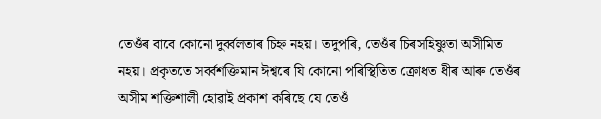তেওঁৰ বাবে কোনো দুৰ্ব্বলতাৰ চিহ্ন নহয়। তদুপৰি, তেওঁৰ চিৰসহিষ্ণুতা অসীমিত নহয়। প্ৰকৃততে সৰ্ব্বশক্তিমান ঈশ্বৰে যি কোনো পৰিস্থিতিত ক্ৰোধত ধীৰ আৰু তেওঁৰ অসীম শক্তিশালী হোৱাই প্ৰকাশ কৰিছে যে তেওঁ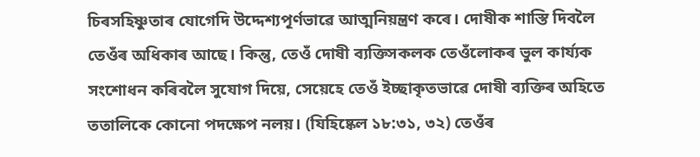চিৰসহিষ্ণুতাৰ যোগেদি উদ্দেশ্যপূৰ্ণভাৱে আত্মনিয়ন্ত্ৰণ কৰে। দোষীক শাস্তি দিবলৈ তেওঁৰ অধিকাৰ আছে। কিন্তু, তেওঁ দোষী ব্যক্তিসকলক তেওঁলোকৰ ভুল কাৰ্য্যক সংশোধন কৰিবলৈ সুযোগ দিয়ে, সেয়েহে তেওঁ ইচ্ছাকৃতভাৱে দোষী ব্যক্তিৰ অহিতে ততালিকে কোনো পদক্ষেপ নলয়। (যিহিষ্কেল ১৮:৩১, ৩২) তেওঁৰ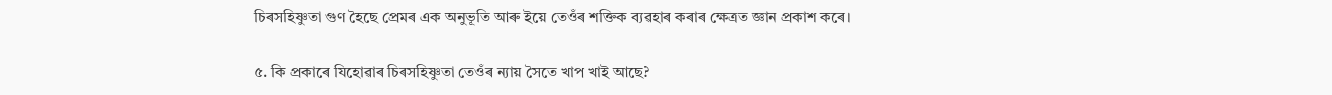চিৰসহিষ্ণুতা গুণ হৈছে প্ৰেমৰ এক অনুভূতি আৰু ইয়ে তেওঁৰ শক্তিক ব্যৱহাৰ কৰাৰ ক্ষেত্ৰত জ্ঞান প্ৰকাশ কৰে।

৫. কি প্ৰকাৰে যিহোৱাৰ চিৰসহিষ্ণুতা তেওঁৰ ন্যায় সৈতে খাপ খাই আছে?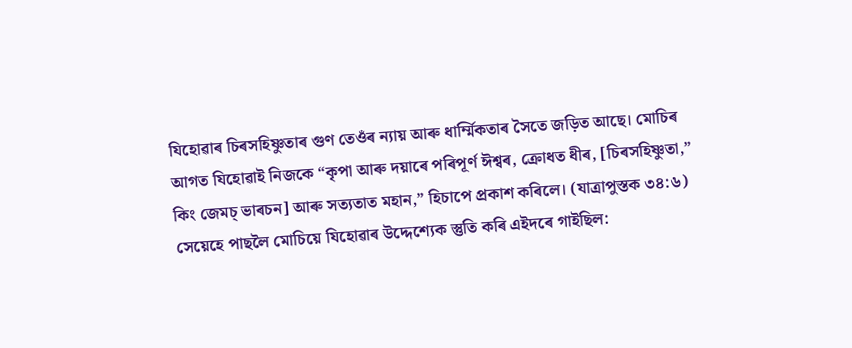যিহোৱাৰ চিৰসহিষ্ণুতাৰ গুণ তেওঁৰ ন্যায় আৰু ধাৰ্ম্মিকতাৰ সৈতে জড়িত আছে। মোচিৰ আগত যিহোৱাই নিজকে “কৃপা আৰু দয়াৰে পৰিপূৰ্ণ ঈশ্বৰ, ক্ৰোধত ধীৰ, [চিৰসহিষ্ণুতা,” কিং জেমচ্‌ ভাৰচন] আৰু সত্যতাত মহান,” হিচাপে প্ৰকাশ কৰিলে। (যাত্ৰাপুস্তক ৩৪:৬) সেয়েহে পাছলৈ মোচিয়ে যিহোৱাৰ উদ্দেশ্যেক স্তুতি কৰি এইদৰে গাইছিল: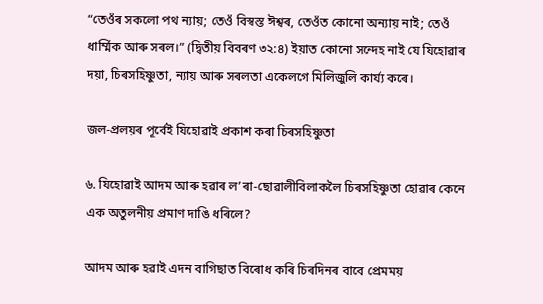“তেওঁৰ সকলো পথ ন্যায়; তেওঁ বিস্বস্ত ঈশ্বৰ, তেওঁত কোনো অন্যায় নাই; তেওঁ ধাৰ্ম্মিক আৰু সৰল।” (দ্বিতীয় বিবৰণ ৩২:৪) ইয়াত কোনো সন্দেহ নাই যে যিহোৱাৰ দয়া, চিৰসহিষ্ণুতা, ন্যায় আৰু সৰলতা একেলগে মিলিজুলি কাৰ্য্য কৰে।

জল-প্ৰলয়ৰ পূৰ্বেই যিহোৱাই প্ৰকাশ কৰা চিৰসহিষ্ণুতা

৬. যিহোৱাই আদম আৰু হৱাৰ লʼৰা-ছোৱালীবিলাকলৈ চিৰসহিষ্ণুতা হোৱাৰ কেনে এক অতুলনীয় প্ৰমাণ দাঙি ধৰিলে?

আদম আৰু হৱাই এদন বাগিছাত বিৰোধ কৰি চিৰদিনৰ বাবে প্ৰেমময়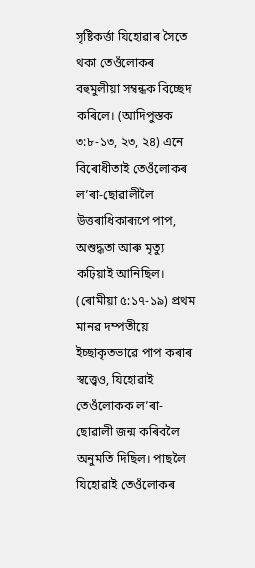সৃষ্টিকৰ্ত্তা যিহোৱাৰ সৈতে থকা তেওঁলোকৰ বহুমুলীয়া সম্বন্ধক বিচ্ছেদ কৰিলে। (আদিপুস্তক ৩:৮-১৩, ২৩, ২৪) এনে বিৰোধীতাই তেওঁলোকৰ লʼৰা-ছোৱালীলৈ উত্তৰাধিকাৰূপে পাপ, অশুদ্ধতা আৰু মৃত্যু কঢ়িয়াই আনিছিল। (ৰোমীয়া ৫:১৭-১৯) প্ৰথম মানৱ দম্পতীয়ে ইচ্ছাকৃতভাৱে পাপ কৰাৰ স্বত্ত্বেও, যিহোৱাই তেওঁলোকক লʼৰা-ছোৱালী জন্ম কৰিবলৈ অনুমতি দিছিল। পাছলৈ যিহোৱাই তেওঁলোকৰ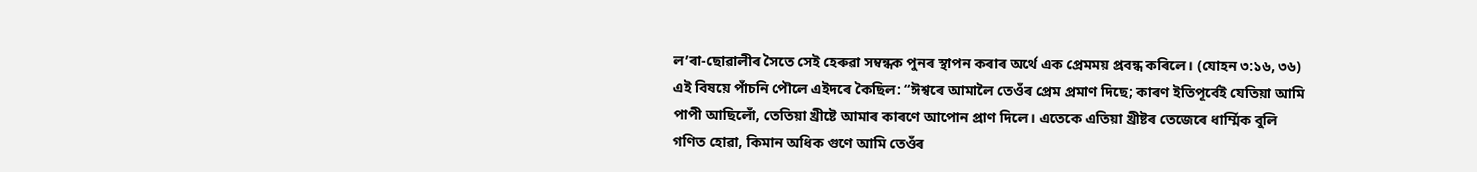লʼৰা-ছোৱালীৰ সৈতে সেই হেৰুৱা সম্বন্ধক পুনৰ স্থাপন কৰাৰ অৰ্থে এক প্ৰেমময় প্ৰবন্ধ কৰিলে। (যোহন ৩:১৬, ৩৬) এই বিষয়ে পাঁচনি পৌলে এইদৰে কৈছিল: “ঈশ্বৰে আমালৈ তেওঁৰ প্ৰেম প্ৰমাণ দিছে; কাৰণ ইতিপূৰ্বেই যেতিয়া আমি পাপী আছিলোঁ, তেতিয়া খ্ৰীষ্টে আমাৰ কাৰণে আপোন প্ৰাণ দিলে। এতেকে এতিয়া খ্ৰীষ্টৰ তেজেৰে ধাৰ্ম্মিক বুলি গণিত হোৱা, কিমান অধিক গুণে আমি তেওঁৰ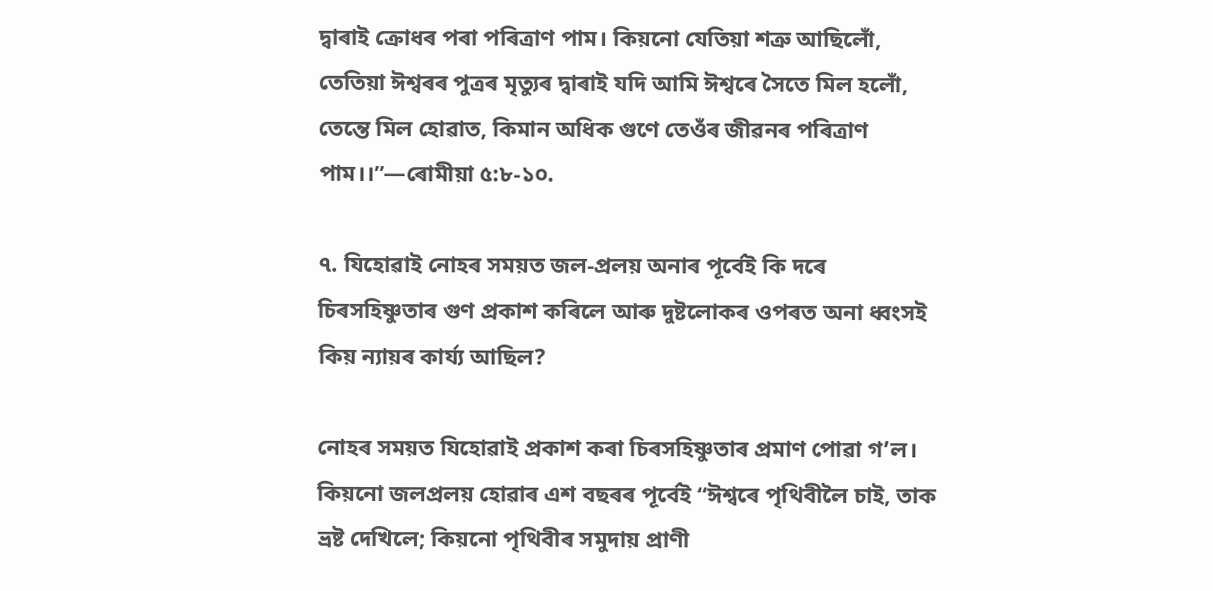দ্বাৰাই ক্ৰোধৰ পৰা পৰিত্ৰাণ পাম। কিয়নো যেতিয়া শত্ৰু আছিলোঁ, তেতিয়া ঈশ্বৰৰ পুত্ৰৰ মৃত্যুৰ দ্বাৰাই যদি আমি ঈশ্বৰে সৈতে মিল হলোঁ, তেন্তে মিল হোৱাত, কিমান অধিক গুণে তেওঁৰ জীৱনৰ পৰিত্ৰাণ পাম।।”—ৰোমীয়া ৫:৮-১০.

৭. যিহোৱাই নোহৰ সময়ত জল-প্ৰলয় অনাৰ পূৰ্বেই কি দৰে চিৰসহিষ্ণুতাৰ গুণ প্ৰকাশ কৰিলে আৰু দুষ্টলোকৰ ওপৰত অনা ধ্বংসই কিয় ন্যায়ৰ কাৰ্য্য আছিল?

নোহৰ সময়ত যিহোৱাই প্ৰকাশ কৰা চিৰসহিষ্ণুতাৰ প্ৰমাণ পোৱা গʼল। কিয়নো জলপ্ৰলয় হোৱাৰ এশ বছৰৰ পূৰ্বেই “ঈশ্বৰে পৃথিবীলৈ চাই, তাক ভ্ৰষ্ট দেখিলে; কিয়নো পৃথিবীৰ সমুদায় প্ৰাণী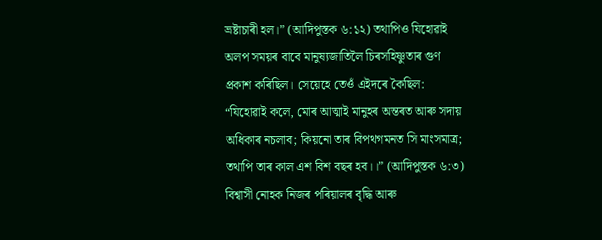ভ্ৰষ্টাচাৰী হল।” (আদিপুস্তক ৬:১২) তথাপিও যিহোৱাই অলপ সময়ৰ বাবে মানুষ্যজাতিলৈ চিৰসহিষ্ণুতাৰ গুণ প্ৰকাশ কৰিছিল। সেয়েহে তেওঁ এইদৰে কৈছিল: “যিহোৱাই কলে, মোৰ আত্মাই মানুহৰ অন্তৰত আৰু সদায় অধিকাৰ নচলাব; কিয়নো তাৰ বিপথগমনত সি মাংসমাত্ৰ; তথাপি তাৰ কাল এশ বিশ বছৰ হব।।” (আদিপুস্তক ৬:৩) বিশ্বাসী নোহক নিজৰ পৰিয়ালৰ বৃদ্ধি আৰু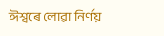ঈশ্বৰে লোৱা নিৰ্ণয়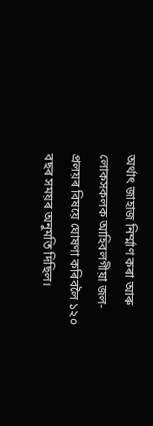অৰ্থাৎ জাহাজ নিৰ্ম্মাণ কৰা আৰু লোকসকলক আহিবলগীয়া জল-প্ৰলয়ৰ বিষয়ে ঘোষণা কৰিবলৈ ১২০ বছৰ সময়ৰ অনুমতি দিছিল।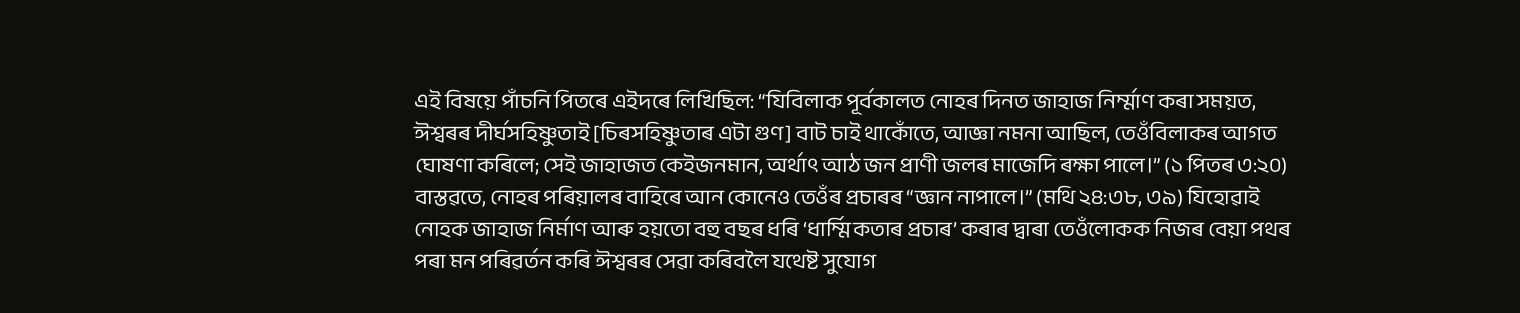এই বিষয়ে পাঁচনি পিতৰে এইদৰে লিখিছিল: “যিবিলাক পূৰ্বকালত নোহৰ দিনত জাহাজ নিৰ্ম্মাণ কৰা সময়ত, ঈশ্বৰৰ দীৰ্ঘসহিষ্ণুতাই [চিৰসহিষ্ণুতাৰ এটা গুণ] বাট চাই থাকোঁতে, আজ্ঞা নমনা আছিল, তেওঁবিলাকৰ আগত ঘোষণা কৰিলে; সেই জাহাজত কেইজনমান, অৰ্থাৎ আঠ জন প্ৰাণী জলৰ মাজেদি ৰক্ষা পালে।” (১ পিতৰ ৩:২০) বাস্তৱতে, নোহৰ পৰিয়ালৰ বাহিৰে আন কোনেও তেওঁৰ প্ৰচাৰৰ “জ্ঞান নাপালে।” (মথি ২৪:৩৮, ৩৯) যিহোৱাই নোহক জাহাজ নিৰ্মাণ আৰু হয়তো বহু বছৰ ধৰি ‘ধাৰ্ম্মিকতাৰ প্ৰচাৰ’ কৰাৰ দ্বাৰা তেওঁলোকক নিজৰ বেয়া পথৰ পৰা মন পৰিৱৰ্তন কৰি ঈশ্বৰৰ সেৱা কৰিবলৈ যথেষ্ট সুযোগ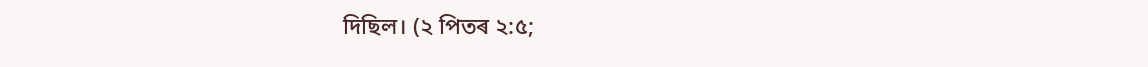দিছিল। (২ পিতৰ ২:৫;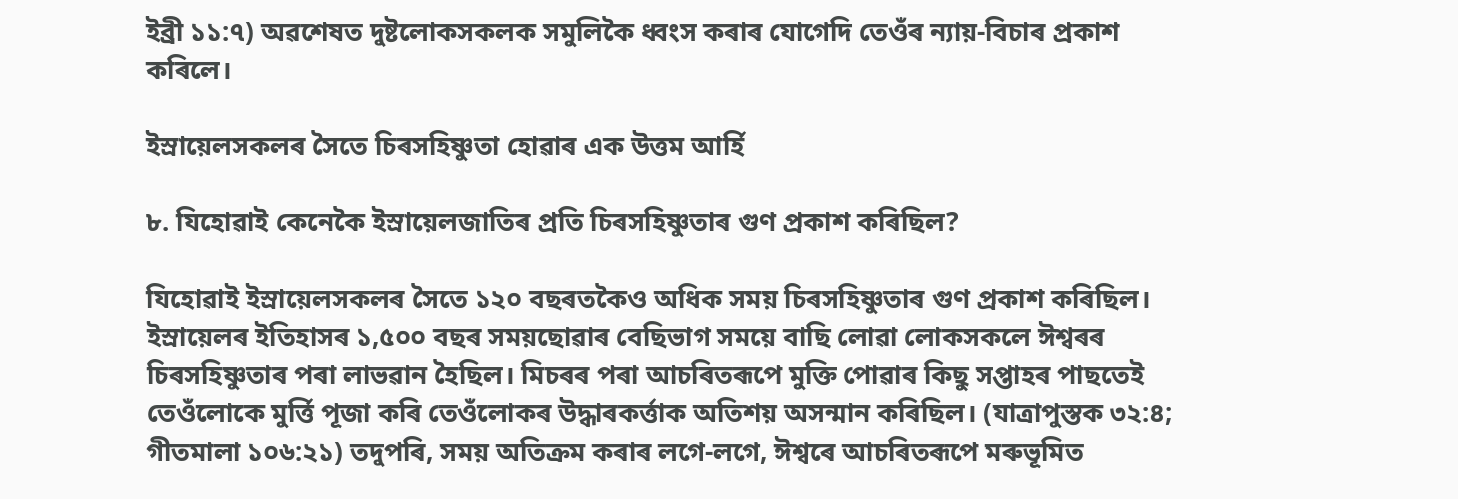ইব্ৰী ১১:৭) অৱশেষত দুষ্টলোকসকলক সমুলিকৈ ধ্বংস কৰাৰ যোগেদি তেওঁৰ ন্যায়-বিচাৰ প্ৰকাশ কৰিলে।

ইস্ৰায়েলসকলৰ সৈতে চিৰসহিষ্ণুতা হোৱাৰ এক উত্তম আৰ্হি

৮. যিহোৱাই কেনেকৈ ইস্ৰায়েলজাতিৰ প্ৰতি চিৰসহিষ্ণুতাৰ গুণ প্ৰকাশ কৰিছিল?

যিহোৱাই ইস্ৰায়েলসকলৰ সৈতে ১২০ বছৰতকৈও অধিক সময় চিৰসহিষ্ণুতাৰ গুণ প্ৰকাশ কৰিছিল। ইস্ৰায়েলৰ ইতিহাসৰ ১,৫০০ বছৰ সময়ছোৱাৰ বেছিভাগ সময়ে বাছি লোৱা লোকসকলে ঈশ্বৰৰ চিৰসহিষ্ণুতাৰ পৰা লাভৱান হৈছিল। মিচৰৰ পৰা আচৰিতৰূপে মুক্তি পোৱাৰ কিছু সপ্তাহৰ পাছতেই তেওঁলোকে মুৰ্ত্তি পূজা কৰি তেওঁলোকৰ উদ্ধাৰকৰ্ত্তাক অতিশয় অসন্মান কৰিছিল। (যাত্ৰাপুস্তক ৩২:৪; গীতমালা ১০৬:২১) তদুপৰি, সময় অতিক্ৰম কৰাৰ লগে-লগে, ঈশ্বৰে আচৰিতৰূপে মৰুভূমিত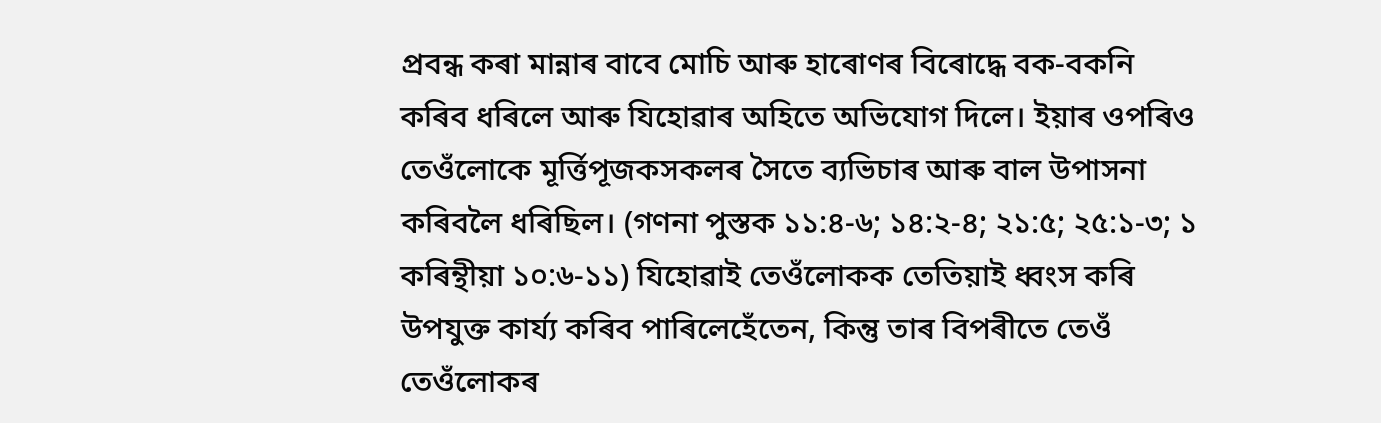প্ৰবন্ধ কৰা মান্নাৰ বাবে মোচি আৰু হাৰোণৰ বিৰোদ্ধে বক-বকনি কৰিব ধৰিলে আৰু যিহোৱাৰ অহিতে অভিযোগ দিলে। ইয়াৰ ওপৰিও তেওঁলোকে মূৰ্ত্তিপূজকসকলৰ সৈতে ব্যভিচাৰ আৰু বাল উপাসনা কৰিবলৈ ধৰিছিল। (গণনা পুস্তক ১১:৪-৬; ১৪:২-৪; ২১:৫; ২৫:১-৩; ১ কৰিন্থীয়া ১০:৬-১১) যিহোৱাই তেওঁলোকক তেতিয়াই ধ্বংস কৰি উপযুক্ত কাৰ্য্য কৰিব পাৰিলেহেঁতেন, কিন্তু তাৰ বিপৰীতে তেওঁ তেওঁলোকৰ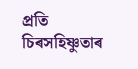প্ৰতি চিৰসহিষ্ণুতাৰ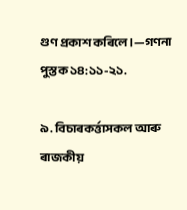গুণ প্ৰকাশ কৰিলে।—গণনা পুস্তক ১৪:১১-২১.

৯. বিচাৰকৰ্ত্তাসকল আৰু ৰাজকীয়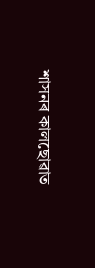শাসনৰ কালছোৱাত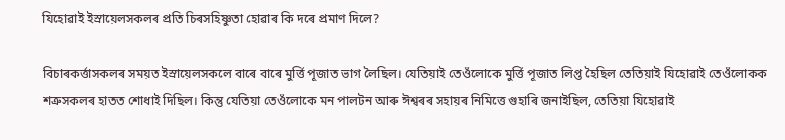যিহোৱাই ইস্ৰায়েলসকলৰ প্ৰতি চিৰসহিষ্ণুতা হোৱাৰ কি দৰে প্ৰমাণ দিলে?

বিচাৰকৰ্ত্তাসকলৰ সময়ত ইস্ৰায়েলসকলে বাৰে বাৰে মুৰ্ত্তি পূজাত ভাগ লৈছিল। যেতিয়াই তেওঁলোকে মুৰ্ত্তি পূজাত লিপ্ত হৈছিল তেতিয়াই যিহোৱাই তেওঁলোকক শত্ৰুসকলৰ হাতত শোধাই দিছিল। কিন্তু যেতিয়া তেওঁলোকে মন পালটন আৰু ঈশ্বৰৰ সহায়ৰ নিমিত্তে গুহাৰি জনাইছিল, তেতিয়া যিহোৱাই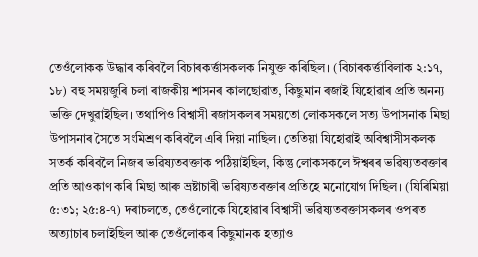তেওঁলোকক উদ্ধাৰ কৰিবলৈ বিচাৰকৰ্ত্তাসকলক নিযুক্ত কৰিছিল। (বিচাৰকৰ্ত্তাবিলাক ২:১৭, ১৮) বহু সময়জুৰি চলা ৰাজকীয় শাসনৰ কালছোৱাত, কিছুমান ৰজাই যিহোৱাৰ প্ৰতি অনন্য ভক্তি দেখুৱাইছিল। তথাপিও বিশ্বাসী ৰজাসকলৰ সময়তো লোকসকলে সত্য উপাসনাক মিছা উপাসনাৰ সৈতে সংমিশ্ৰণ কৰিবলৈ এৰি দিয়া নাছিল। তেতিয়া যিহোৱাই অবিশ্বাসীসকলক সতৰ্ক কৰিবলৈ নিজৰ ভৱিষ্যতবক্তাক পঠিয়াইছিল, কিন্তু লোকসকলে ঈশ্বৰৰ ভৱিষ্যতবক্তাৰ প্ৰতি আওকাণ কৰি মিছা আৰু ভ্ৰষ্টাচাৰী ভৱিষ্যতবক্তাৰ প্ৰতিহে মনোযোগ দিছিল। (যিৰিমিয়া ৫:৩১; ২৫:৪-৭) দৰাচলতে, তেওঁলোকে যিহোৱাৰ বিশ্বাসী ভৱিষ্যতবক্তাসকলৰ ওপৰত অত্যাচাৰ চলাইছিল আৰু তেওঁলোকৰ কিছুমানক হত্যাও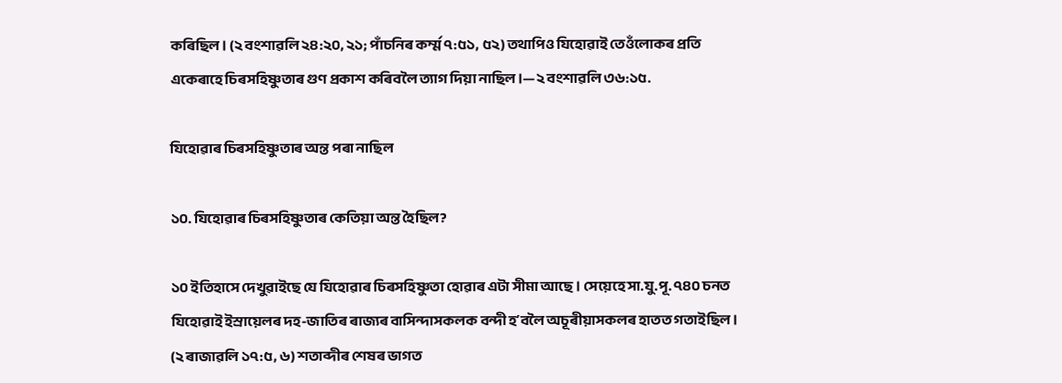কৰিছিল। (২ বংশাৱলি ২৪:২০, ২১; পাঁচনিৰ কৰ্ম্ম ৭:৫১, ৫২) তথাপিও যিহোৱাই তেওঁলোকৰ প্ৰতি একেৰাহে চিৰসহিষ্ণুতাৰ গুণ প্ৰকাশ কৰিবলৈ ত্যাগ দিয়া নাছিল।—২ বংশাৱলি ৩৬:১৫.

যিহোৱাৰ চিৰসহিষ্ণুতাৰ অন্ত পৰা নাছিল

১০. যিহোৱাৰ চিৰসহিষ্ণুতাৰ কেতিয়া অন্ত হৈছিল?

১০ ইতিহাসে দেখুৱাইছে যে যিহোৱাৰ চিৰসহিষ্ণুতা হোৱাৰ এটা সীমা আছে। সেয়েহে সা.যু.পূ. ৭৪০ চনত যিহোৱাই ইস্ৰায়েলৰ দহ-জাতিৰ ৰাজ্যৰ বাসিন্দাসকলক বন্দী হʼবলৈ অচূৰীয়াসকলৰ হাতত গতাইছিল। (২ ৰাজাৱলি ১৭:৫, ৬) শতাব্দীৰ শেষৰ ভাগত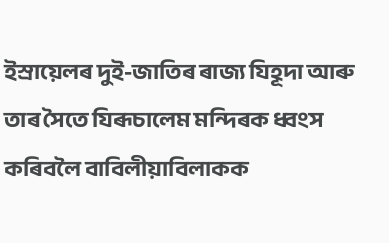ইস্ৰায়েলৰ দুই-জাতিৰ ৰাজ্য যিহূদা আৰু তাৰ সৈতে যিৰূচালেম মন্দিৰক ধ্বংস কৰিবলৈ বাবিলীয়াবিলাকক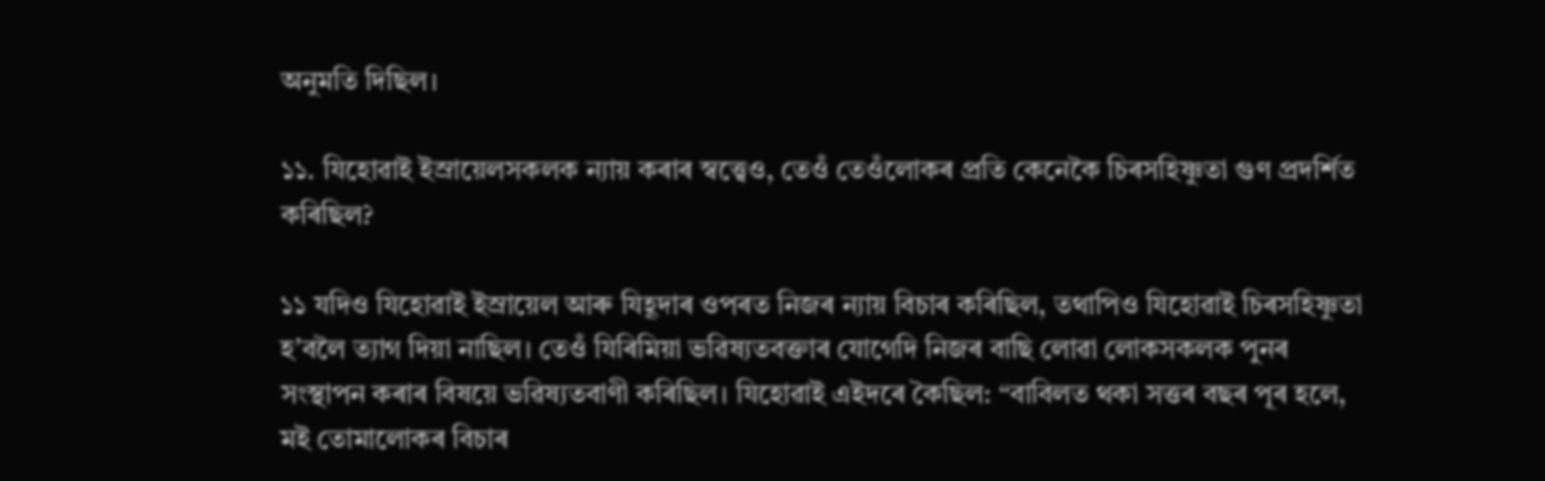অনুমতি দিছিল।

১১. যিহোৱাই ইস্ৰায়েলসকলক ন্যায় কৰাৰ স্বত্ত্বেও, তেওঁ তেওঁলোকৰ প্ৰতি কেনেকৈ চিৰসহিষ্ণুতা গুণ প্ৰদৰ্শিত কৰিছিল?

১১ যদিও যিহোৱাই ইস্ৰায়েল আৰু যিহূদাৰ ওপৰত নিজৰ ন্যায় বিচাৰ কৰিছিল, তথাপিও যিহোৱাই চিৰসহিষ্ণুতা হʼবলৈ ত্যাগ দিয়া নাছিল। তেওঁ যিৰিমিয়া ভৱিষ্যতবক্তাৰ যোগেদি নিজৰ বাছি লোৱা লোকসকলক পুনৰ সংস্থাপন কৰাৰ বিষয়ে ভৱিষ্যতবাণী কৰিছিল। যিহোৱাই এইদৰে কৈছিল: “বাবিলত থকা সত্তৰ বছৰ পূৰ হলে, মই তোমালোকৰ বিচাৰ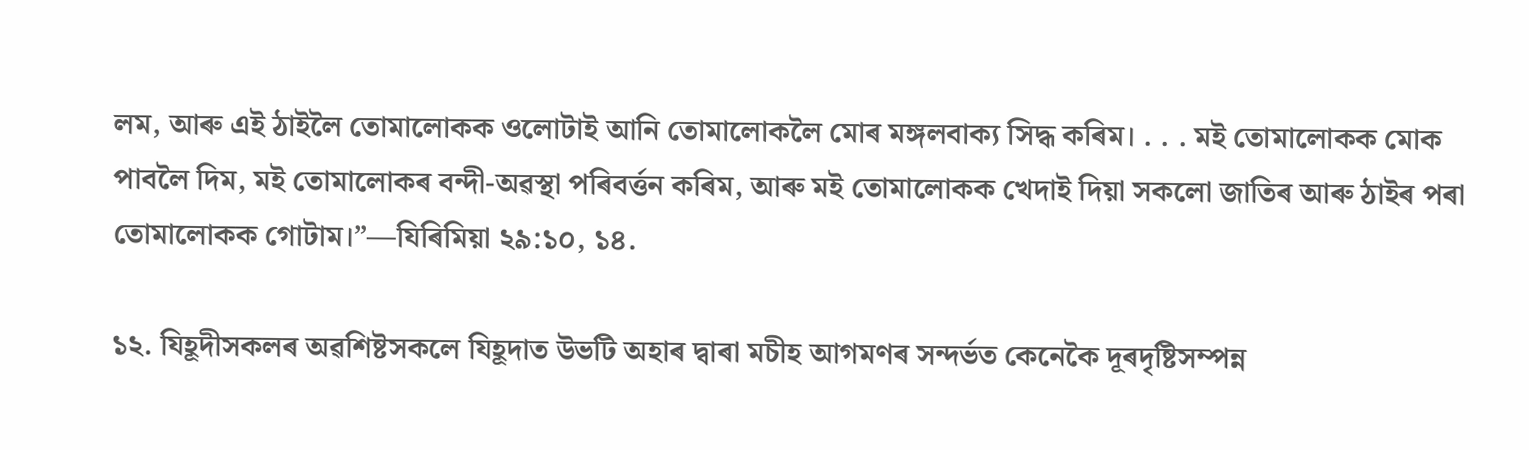লম, আৰু এই ঠাইলৈ তোমালোকক ওলোটাই আনি তোমালোকলৈ মোৰ মঙ্গলবাক্য সিদ্ধ কৰিম। . . . মই তোমালোকক মোক পাবলৈ দিম, মই তোমালোকৰ বন্দী-অৱস্থা পৰিবৰ্ত্তন কৰিম, আৰু মই তোমালোকক খেদাই দিয়া সকলো জাতিৰ আৰু ঠাইৰ পৰা তোমালোকক গোটাম।”—যিৰিমিয়া ২৯:১০, ১৪.

১২. যিহূদীসকলৰ অৱশিষ্টসকলে যিহূদাত উভটি অহাৰ দ্বাৰা মচীহ আগমণৰ সন্দৰ্ভত কেনেকৈ দূৰদৃষ্টিসম্পন্ন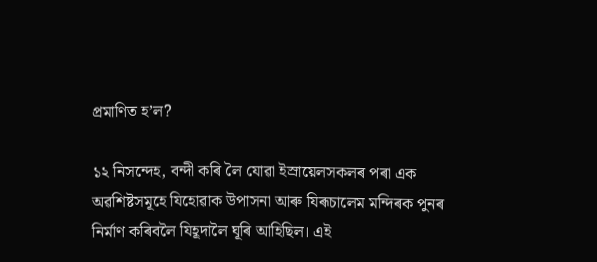প্ৰমাণিত হʼল?

১২ নিসন্দেহ, বন্দী কৰি লৈ যোৱা ইস্ৰায়েলসকলৰ পৰা এক অৱশিষ্টসমূহে যিহোৱাক উপাসনা আৰু যিৰূচালেম মন্দিৰক পুনৰ নিৰ্মাণ কৰিবলৈ যিহূদালৈ ঘূৰি আহিছিল। এই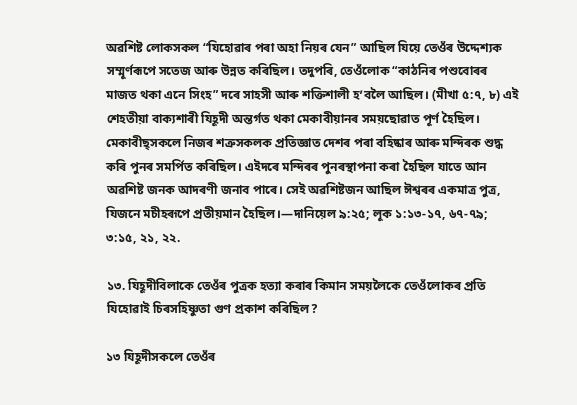অৱশিষ্ট লোকসকল “যিহোৱাৰ পৰা অহা নিয়ৰ যেন” আছিল যিয়ে তেওঁৰ উদ্দেশ্যক সম্মূৰ্ণৰূপে সতেজ আৰু উন্নত কৰিছিল। তদুপৰি, তেওঁলোক “কাঠনিৰ পশুবোৰৰ মাজত থকা এনে সিংহ” দৰে সাহসী আৰু শক্তিশালী হʼবলৈ আছিল। (মীখা ৫:৭, ৮) এই শেহতীয়া বাক্যশাৰী যিহূদী অন্তৰ্গত থকা মেকাবীয়ানৰ সময়ছোৱাত পূৰ্ণ হৈছিল। মেকাবীছ্‌সকলে নিজৰ শত্ৰুসকলক প্ৰতিজ্ঞাত দেশৰ পৰা বহিষ্কাৰ আৰু মন্দিৰক শুদ্ধ কৰি পুনৰ সমৰ্পিত কৰিছিল। এইদৰে মন্দিৰৰ পুনৰস্থাপনা কৰা হৈছিল যাতে আন অৱশিষ্ট জনক আদৰণী জনাব পাৰে। সেই অৱশিষ্টজন আছিল ঈশ্বৰৰ একমাত্ৰ পুত্ৰ, যিজনে মচীহৰূপে প্ৰতীয়মান হৈছিল।—দানিয়েল ৯:২৫; লূক ১:১৩-১৭, ৬৭-৭৯; ৩:১৫, ২১, ২২.

১৩. যিহূদীবিলাকে তেওঁৰ পুত্ৰক হত্যা কৰাৰ কিমান সময়লৈকে তেওঁলোকৰ প্ৰতি যিহোৱাই চিৰসহিষ্ণুতা গুণ প্ৰকাশ কৰিছিল?

১৩ যিহূদীসকলে তেওঁৰ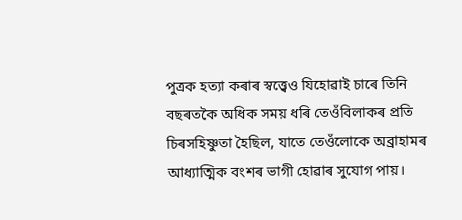পুত্ৰক হত্যা কৰাৰ স্বত্ত্বেও যিহোৱাই চাৰে তিনি বছৰতকৈ অধিক সময় ধৰি তেওঁবিলাকৰ প্ৰতি চিৰসহিষ্ণুতা হৈছিল, যাতে তেওঁলোকে অব্ৰাহামৰ আধ্যাত্মিক বংশৰ ভাগী হোৱাৰ সুযোগ পায়।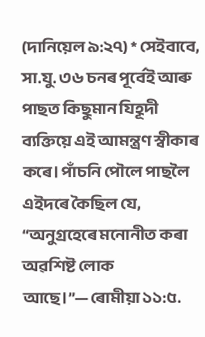(দানিয়েল ৯:২৭) * সেইবাবে, সা.যু. ৩৬ চনৰ পূৰ্বেই আৰু পাছত কিছুমান যিহূদী ব্যক্তিয়ে এই আমন্ত্ৰণ স্বীকাৰ কৰে। পাঁচনি পৌলে পাছলৈ এইদৰে কৈছিল যে, “অনুগ্ৰহেৰে মনোনীত কৰা অৱশিষ্ট লোক আছে।”—ৰোমীয়া ১১:৫.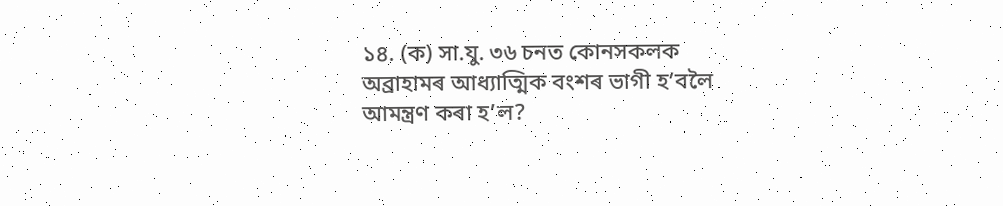১৪. (ক) সা.যু. ৩৬ চনত কোনসকলক অব্ৰাহামৰ আধ্যাত্মিক বংশৰ ভাগী হʼবলৈ আমন্ত্ৰণ কৰা হʼল?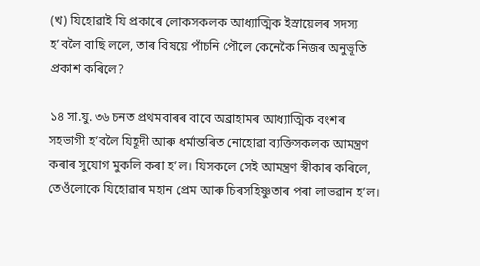(খ) যিহোৱাই যি প্ৰকাৰে লোকসকলক আধ্যাত্মিক ইস্ৰায়েলৰ সদস্য হʼবলৈ বাছি ললে, তাৰ বিষয়ে পাঁচনি পৌলে কেনেকৈ নিজৰ অনুভূতি প্ৰকাশ কৰিলে?

১৪ সা.যু. ৩৬ চনত প্ৰথমবাৰৰ বাবে অব্ৰাহামৰ আধ্যাত্মিক বংশৰ সহভাগী হʼবলৈ যিহূদী আৰু ধৰ্মান্তৰিত নোহোৱা ব্যক্তিসকলক আমন্ত্ৰণ কৰাৰ সুযোগ মুকলি কৰা হʼল। যিসকলে সেই আমন্ত্ৰণ স্বীকাৰ কৰিলে, তেওঁলোকে যিহোৱাৰ মহান প্ৰেম আৰু চিৰসহিষ্ণুতাৰ পৰা লাভৱান হʼল।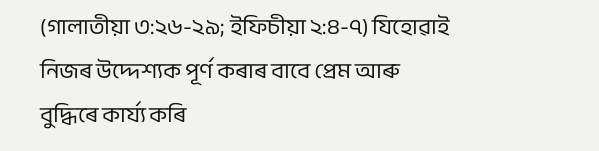(গালাতীয়া ৩:২৬-২৯; ইফিচীয়া ২:৪-৭) যিহোৱাই নিজৰ উদ্দেশ্যক পূৰ্ণ কৰাৰ বাবে প্ৰেম আৰু বুদ্ধিৰে কাৰ্য্য কৰি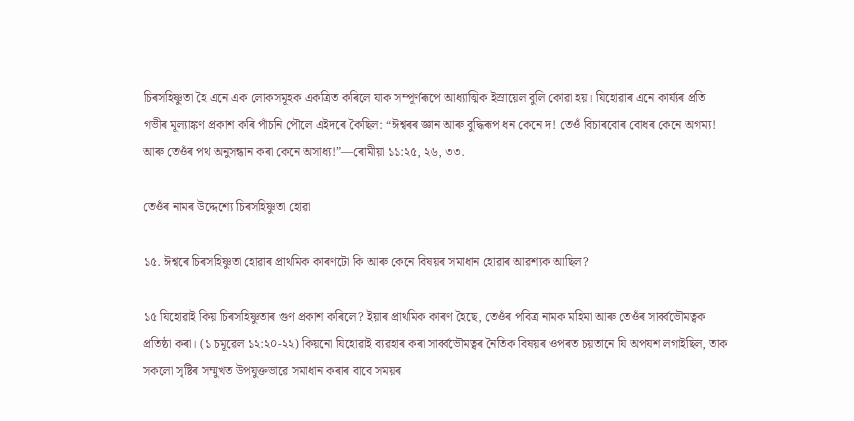চিৰসহিষ্ণুতা হৈ এনে এক লোকসমূহক একত্ৰিত কৰিলে যাক সম্পূৰ্ণৰূপে আধ্যাত্মিক ইস্ৰায়েল বুলি কোৱা হয়। যিহোৱাৰ এনে কাৰ্য্যৰ প্ৰতি গভীৰ মূল্যাঙ্কণ প্ৰকাশ কৰি পাঁচনি পৌলে এইদৰে কৈছিল: “ঈশ্বৰৰ জ্ঞান আৰু বুদ্ধিৰূপ ধন কেনে দ! তেওঁ বিচাৰবোৰ বোধৰ কেনে অগম্য! আৰু তেওঁৰ পথ অনুসন্ধান কৰা কেনে অসাধ্য!”—ৰোমীয়া ১১:২৫, ২৬, ৩৩.

তেওঁৰ নামৰ উদ্দেশ্যে চিৰসহিষ্ণুতা হোৱা

১৫. ঈশ্বৰে চিৰসহিষ্ণুতা হোৱাৰ প্ৰাথমিক কাৰণটো কি আৰু কেনে বিষয়ৰ সমাধান হোৱাৰ আৱশ্যক আছিল?

১৫ যিহোৱাই কিয় চিৰসহিষ্ণুতাৰ গুণ প্ৰকাশ কৰিলে? ইয়াৰ প্ৰাথমিক কাৰণ হৈছে, তেওঁৰ পবিত্ৰ নামক মহিমা আৰু তেওঁৰ সাৰ্ব্বভৌমত্বক প্ৰতিষ্ঠা কৰা। (১ চমূৱেল ১২:২০-২২) কিয়নো যিহোৱাই ব্যৱহাৰ কৰা সাৰ্ব্বভৌমত্বৰ নৈতিক বিষয়ৰ ওপৰত চয়তানে যি অপযশ লগাইছিল, তাক সকলো সৃষ্টিৰ সম্মুখত উপযুক্তভাৱে সমাধান কৰাৰ বাবে সময়ৰ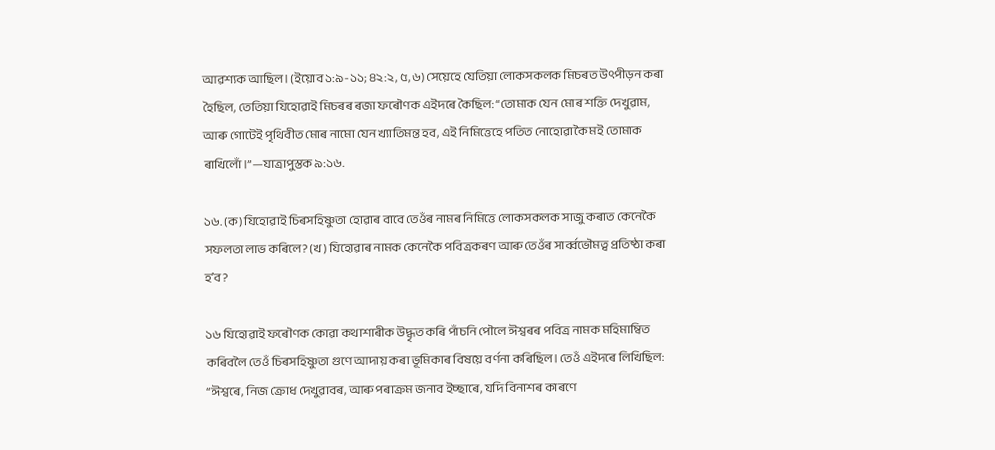আৱশ্যক আছিল। (ইয়োব ১:৯-১১; ৪২:২, ৫, ৬) সেয়েহে যেতিয়া লোকসকলক মিচৰত উৎপীড়ন কৰা হৈছিল, তেতিয়া যিহোৱাই মিচৰৰ ৰজা ফৰৌণক এইদৰে কৈছিল: “তোমাক যেন মোৰ শক্তি দেখুৱাম, আৰু গোটেই পৃথিবীত মোৰ নামো যেন খ্যাতিমন্ত হব, এই নিমিত্তেহে পতিত নোহোৱাকৈ মই তোমাক ৰাখিলোঁ।”—যাত্ৰাপুস্তক ৯:১৬.

১৬. (ক) যিহোৱাই চিৰসহিষ্ণুতা হোৱাৰ বাবে তেওঁৰ নামৰ নিমিত্তে লোকসকলক সাজু কৰাত কেনেকৈ সফলতা লাভ কৰিলে? (খ) যিহোৱাৰ নামক কেনেকৈ পবিত্ৰকৰণ আৰু তেওঁৰ সাৰ্ব্বভৌমত্ব প্ৰতিষ্ঠা কৰা হʼব?

১৬ যিহোৱাই ফৰৌণক কোৱা কথাশাৰীক উদ্ধৃত কৰি পাঁচনি পৌলে ঈশ্বৰৰ পবিত্ৰ নামক মহিমাম্বিত কৰিবলৈ তেওঁ চিৰসহিষ্ণুতা গুণে আদায় কৰা ভূমিকাৰ বিষয়ে বৰ্ণনা কৰিছিল। তেওঁ এইদৰে লিখিছিল: “ঈশ্বৰে, নিজ ক্ৰোধ দেখুৱাবৰ, আৰু পৰাক্ৰম জনাব ইচ্ছাৰে, যদি বিনাশৰ কাৰণে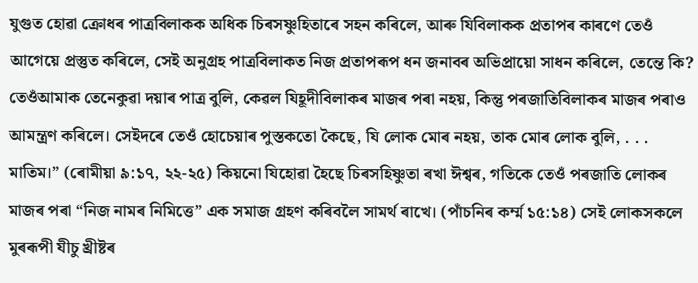যুগুত হোৱা ক্ৰোধৰ পাত্ৰবিলাকক অধিক চিৰসষ্ণুহিতাৰে সহন কৰিলে, আৰু যিবিলাকক প্ৰতাপৰ কাৰণে তেওঁ আগেয়ে প্ৰস্তুত কৰিলে, সেই অনুগ্ৰহ পাত্ৰবিলাকত নিজ প্ৰতাপৰূপ ধন জনাবৰ অভিপ্ৰায়ো সাধন কৰিলে, তেন্তে কি? তেওঁআমাক তেনেকুৱা দয়াৰ পাত্ৰ বুলি, কেৱল যিহূদীবিলাকৰ মাজৰ পৰা নহয়, কিন্তু পৰজাতিবিলাকৰ মাজৰ পৰাও আমন্ত্ৰণ কৰিলে। সেইদৰে তেওঁ হোচেয়াৰ পুস্তকতো কৈছে, যি লোক মোৰ নহয়, তাক মোৰ লোক বুলি, . . . মাতিম।” (ৰোমীয়া ৯:১৭, ২২-২৫) কিয়নো যিহোৱা হৈছে চিৰসহিষ্ণুতা ৰখা ঈশ্বৰ, গতিকে তেওঁ পৰজাতি লোকৰ মাজৰ পৰা “নিজ নামৰ নিমিত্তে” এক সমাজ গ্ৰহণ কৰিবলৈ সামৰ্থ ৰাখে। (পাঁচনিৰ কৰ্ম্ম ১৫:১৪) সেই লোকসকলে মুৰৰূপী যীচু খ্ৰীষ্টৰ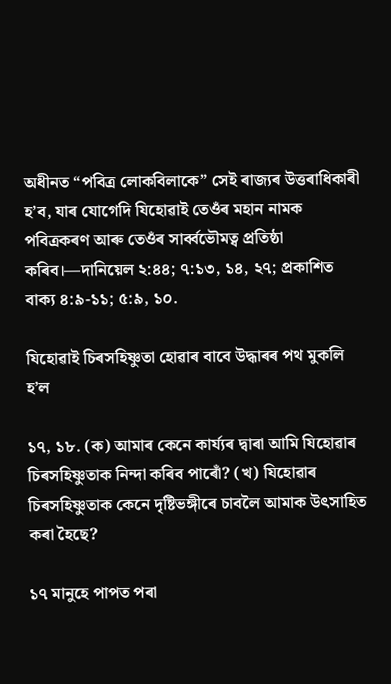অধীনত “পবিত্ৰ লোকবিলাকে” সেই ৰাজ্যৰ উত্তৰাধিকাৰী হʼব, যাৰ যোগেদি যিহোৱাই তেওঁৰ মহান নামক পবিত্ৰকৰণ আৰু তেওঁৰ সাৰ্ব্বভৌমত্ব প্ৰতিষ্ঠা কৰিব।—দানিয়েল ২:৪৪; ৭:১৩, ১৪, ২৭; প্ৰকাশিত বাক্য ৪:৯-১১; ৫:৯, ১০.

যিহোৱাই চিৰসহিষ্ণুতা হোৱাৰ বাবে উদ্ধাৰৰ পথ মুকলি হʼল

১৭, ১৮. (ক) আমাৰ কেনে কাৰ্য্যৰ দ্বাৰা আমি যিহোৱাৰ চিৰসহিষ্ণুতাক নিন্দা কৰিব পাৰোঁ? (খ) যিহোৱাৰ চিৰসহিষ্ণুতাক কেনে দৃষ্টিভঙ্গীৰে চাবলৈ আমাক উৎসাহিত কৰা হৈছে?

১৭ মানুহে পাপত পৰা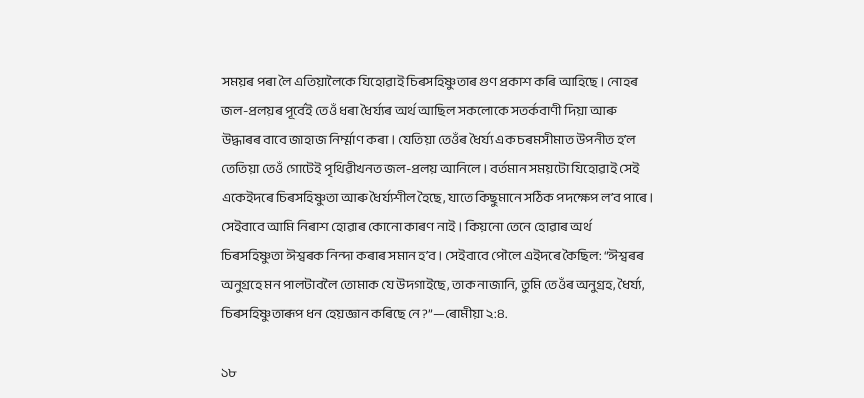সময়ৰ পৰা লৈ এতিয়ালৈকে যিহোৱাই চিৰসহিষ্ণুতাৰ গুণ প্ৰকাশ কৰি আহিছে। নোহৰ জল-প্ৰলয়ৰ পূৰ্বেই তেওঁ ধৰা ধৈৰ্য্যৰ অৰ্থ আছিল সকলোকে সতৰ্কবাণী দিয়া আৰু উদ্ধাৰৰ বাবে জাহাজ নিৰ্ম্মাণ কৰা। যেতিয়া তেওঁৰ ধৈৰ্য্য এক চৰমসীমাত উপনীত হʼল তেতিয়া তেওঁ গোটেই পৃথিৱীখনত জল-প্ৰলয় আনিলে। বৰ্তমান সময়টো যিহোৱাই সেই একেইদৰে চিৰসহিষ্ণুতা আৰু ধৈৰ্য্যশীল হৈছে, যাতে কিছুমানে সঠিক পদক্ষেপ লʼব পাৰে। সেইবাবে আমি নিৰাশ হোৱাৰ কোনো কাৰণ নাই। কিয়নো তেনে হোৱাৰ অৰ্থ চিৰসহিষ্ণুতা ঈশ্বৰক নিন্দা কৰাৰ সমান হʼব। সেইবাবে পৌলে এইদৰে কৈছিল: “ঈশ্বৰৰ অনুগ্ৰহে মন পালটাবলৈ তোমাক যে উদগাইছে, তাক নাজানি, তুমি তেওঁৰ অনুগ্ৰহ, ধৈৰ্য্য, চিৰসহিষ্ণুতাৰূপ ধন হেয়জ্ঞান কৰিছে নে?”—ৰোমীয়া ২:৪.

১৮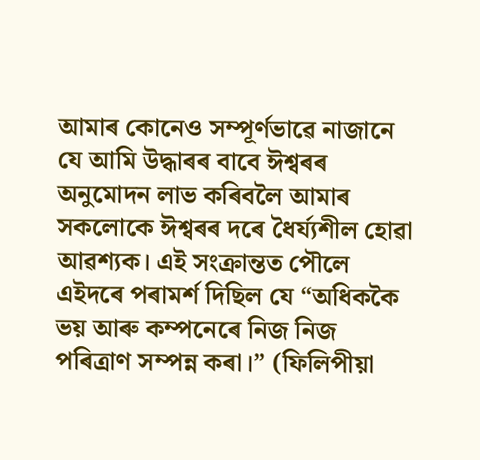আমাৰ কোনেও সম্পূৰ্ণভাৱে নাজানে যে আমি উদ্ধাৰৰ বাবে ঈশ্বৰৰ অনুমোদন লাভ কৰিবলৈ আমাৰ সকলোকে ঈশ্বৰৰ দৰে ধৈৰ্য্যশীল হোৱা আৱশ্যক। এই সংক্ৰান্তত পৌলে এইদৰে পৰামৰ্শ দিছিল যে “অধিককৈ ভয় আৰু কম্পনেৰে নিজ নিজ পৰিত্ৰাণ সম্পন্ন কৰা।” (ফিলিপীয়া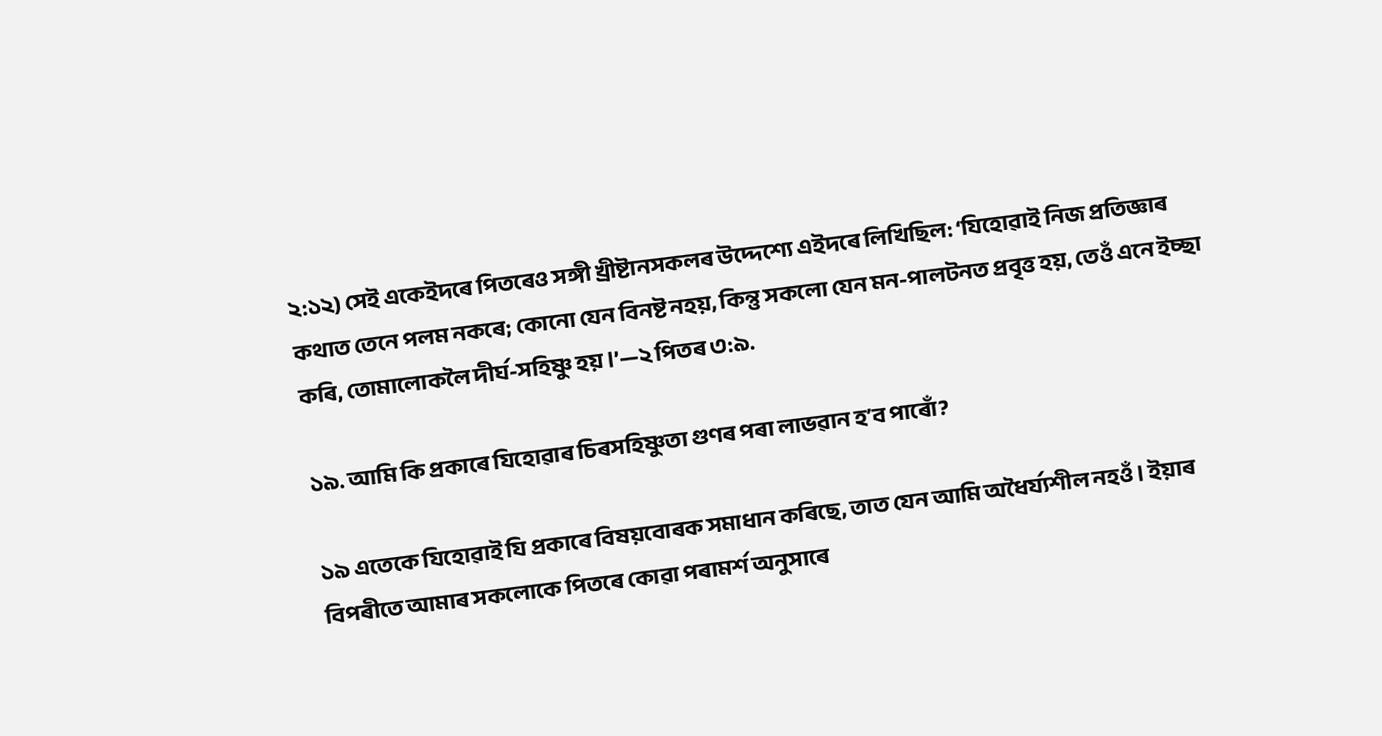২:১২) সেই একেইদৰে পিতৰেও সঙ্গী খ্ৰীষ্টানসকলৰ উদ্দেশ্যে এইদৰে লিখিছিল: ‘যিহোৱাই নিজ প্ৰতিজ্ঞাৰ কথাত তেনে পলম নকৰে; কোনো যেন বিনষ্ট নহয়, কিন্তু সকলো যেন মন-পালটনত প্ৰবৃত্ত হয়, তেওঁ এনে ইচ্ছা কৰি, তোমালোকলৈ দীৰ্ঘ-সহিষ্ণু হয়।’—২ পিতৰ ৩:৯.

১৯. আমি কি প্ৰকাৰে যিহোৱাৰ চিৰসহিষ্ণুতা গুণৰ পৰা লাভৱান হʼব পাৰোঁ?

১৯ এতেকে যিহোৱাই যি প্ৰকাৰে বিষয়বোৰক সমাধান কৰিছে, তাত যেন আমি অধৈৰ্য্যশীল নহওঁ। ইয়াৰ বিপৰীতে আমাৰ সকলোকে পিতৰে কোৱা পৰামৰ্শ অনুসাৰে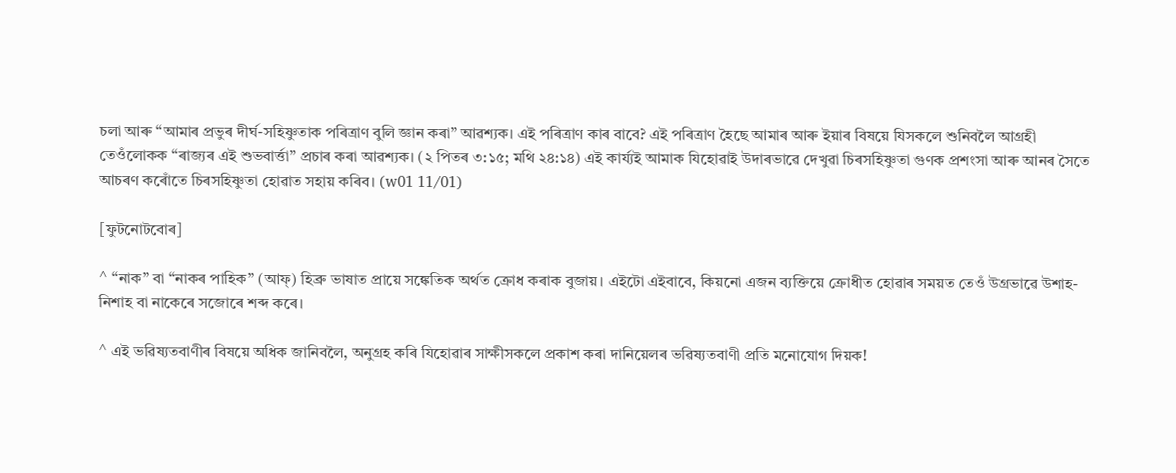চলা আৰু “আমাৰ প্ৰভুৰ দীৰ্ঘ-সহিষ্ণুতাক পৰিত্ৰাণ বুলি জ্ঞান কৰা” আৱশ্যক। এই পৰিত্ৰাণ কাৰ বাবে? এই পৰিত্ৰাণ হৈছে আমাৰ আৰু ইয়াৰ বিষয়ে যিসকলে শুনিবলৈ আগ্ৰহী তেওঁলোকক “ৰাজ্যৰ এই শুভবাৰ্ত্তা” প্ৰচাৰ কৰা আৱশ্যক। (২ পিতৰ ৩:১৫; মথি ২৪:১৪) এই কাৰ্য্যই আমাক যিহোৱাই উদাৰভাৱে দেখুৱা চিৰসহিষ্ণুতা গুণক প্ৰশংসা আৰু আনৰ সৈতে আচৰণ কৰোঁতে চিৰসহিষ্ণুতা হোৱাত সহায় কৰিব। (w01 11/01)

[ফুটনোটবোৰ]

^ “নাক” বা “নাকৰ পাহিক” (আফ্‌) হিব্ৰু ভাষাত প্ৰায়ে সঙ্কেতিক অৰ্থত ক্ৰোধ কৰাক বুজায়। এইটো এইবাবে, কিয়নো এজন ব্যক্তিয়ে ক্ৰোধীত হোৱাৰ সময়ত তেওঁ উগ্ৰভাৱে উশাহ-নিশাহ বা নাকেৰে সজোৰে শব্দ কৰে।

^ এই ভৱিষ্যতবাণীৰ বিষয়ে অধিক জানিবলৈ, অনুগ্ৰহ কৰি যিহোৱাৰ সাক্ষীসকলে প্ৰকাশ কৰা দানিয়েলৰ ভৱিষ্যতবাণী প্ৰতি মনোযোগ দিয়ক!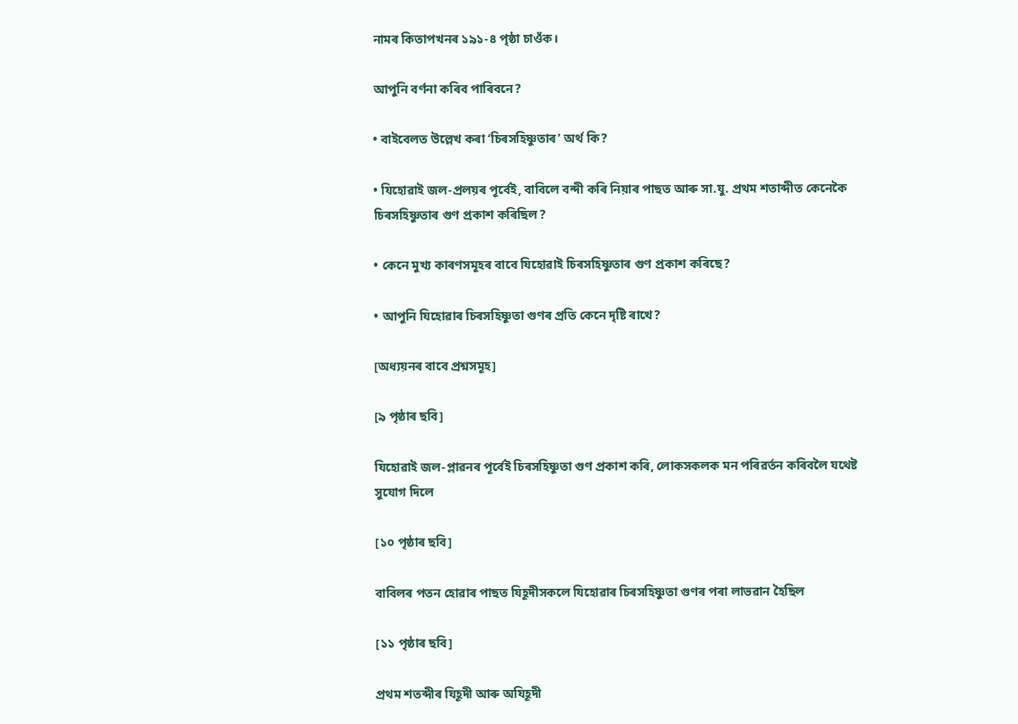নামৰ কিতাপখনৰ ১৯১-৪ পৃষ্ঠা চাওঁক।

আপুনি বৰ্ণনা কৰিব পাৰিবনে?

• বাইবেলত উল্লেখ কৰা ‘চিৰসহিষ্ণুতাৰ’ অৰ্থ কি?

• যিহোৱাই জল-প্ৰলয়ৰ পূৰ্বেই, বাবিলে বন্দী কৰি নিয়াৰ পাছত আৰু সা.যু. প্ৰথম শতাব্দীত কেনেকৈ চিৰসহিষ্ণুতাৰ গুণ প্ৰকাশ কৰিছিল?

• কেনে মুখ্য কাৰণসমূহৰ বাবে যিহোৱাই চিৰসহিষ্ণুতাৰ গুণ প্ৰকাশ কৰিছে?

• আপুনি যিহোৱাৰ চিৰসহিষ্ণুতা গুণৰ প্ৰতি কেনে দৃষ্টি ৰাখে?

[অধ্যয়নৰ বাবে প্ৰশ্নসমূহ]

[৯ পৃষ্ঠাৰ ছবি]

যিহোৱাই জল-প্লাৱনৰ পূৰ্বেই চিৰসহিষ্ণুতা গুণ প্ৰকাশ কৰি, লোকসকলক মন পৰিৱৰ্তন কৰিবলৈ যথেষ্ট সুযোগ দিলে

[১০ পৃষ্ঠাৰ ছবি]

বাবিলৰ পতন হোৱাৰ পাছত যিহূদীসকলে যিহোৱাৰ চিৰসহিষ্ণুতা গুণৰ পৰা লাভৱান হৈছিল

[১১ পৃষ্ঠাৰ ছবি]

প্ৰথম শতব্দীৰ যিহূদী আৰু অযিহূদী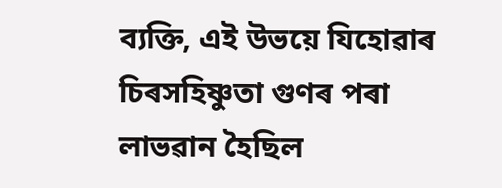ব্যক্তি, এই উভয়ে যিহোৱাৰ চিৰসহিষ্ণুতা গুণৰ পৰা লাভৱান হৈছিল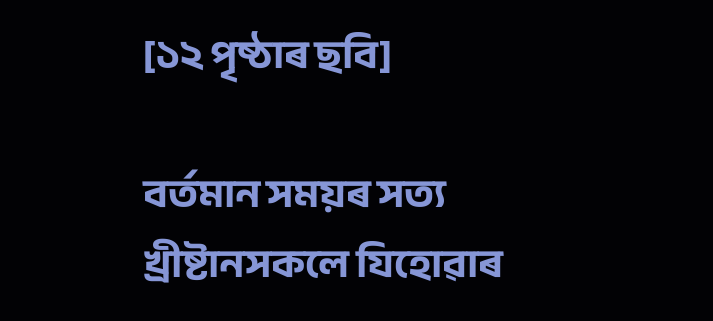[১২ পৃষ্ঠাৰ ছবি]

বৰ্তমান সময়ৰ সত্য খ্ৰীষ্টানসকলে যিহোৱাৰ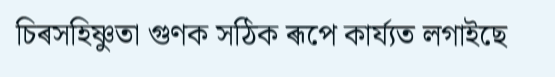চিৰসহিষ্ণুতা গুণক সঠিক ৰূপে কাৰ্য্যত লগাইছে